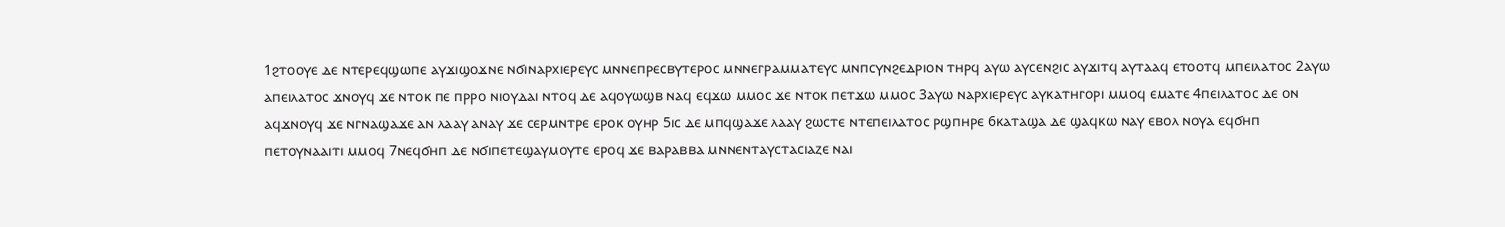1ϩⲧⲟⲟⲩⲉ ⲇⲉ ⲛⲧⲉⲣⲉϥϣⲱⲡⲉ ⲁⲩϫⲓϣⲟϫⲛⲉ ⲛϭⲓⲛⲁⲣⲭⲓⲉⲣⲉⲩⲥ ⲙⲛⲛⲉⲡⲣⲉⲥⲃⲩⲧⲉⲣⲟⲥ ⲙⲛⲛⲉⲅⲣⲁⲙⲙⲁⲧⲉⲩⲥ ⲙⲛⲡⲥⲩⲛϩⲉⲇⲣⲓⲟⲛ ⲧⲏⲣϥ ⲁⲩⲱ ⲁⲩⲥⲉⲛϩⲓⲥ ⲁⲩϫⲓⲧϥ ⲁⲩⲧⲁⲁϥ ⲉⲧⲟⲟⲧϥ ⲙⲡⲉⲓⲗⲁⲧⲟⲥ 2ⲁⲩⲱ ⲁⲡⲉⲓⲗⲁⲧⲟⲥ ϫⲛⲟⲩϥ ϫⲉ ⲛⲧⲟⲕ ⲡⲉ ⲡⲣⲣⲟ ⲛⲓⲟⲩⲇⲁⲓ ⲛⲧⲟϥ ⲇⲉ ⲁϥⲟⲩⲱϣⲃ ⲛⲁϥ ⲉϥϫⲱ ⲙⲙⲟⲥ ϫⲉ ⲛⲧⲟⲕ ⲡⲉⲧϫⲱ ⲙⲙⲟⲥ 3ⲁⲩⲱ ⲛⲁⲣⲭⲓⲉⲣⲉⲩⲥ ⲁⲩⲕⲁⲧⲏⲅⲟⲣⲓ ⲙⲙⲟϥ ⲉⲙⲁⲧⲉ 4ⲡⲉⲓⲗⲁⲧⲟⲥ ⲇⲉ ⲟⲛ ⲁϥϫⲛⲟⲩϥ ϫⲉ ⲛⲅⲛⲁϣⲁϫⲉ ⲁⲛ ⲗⲁⲁⲩ ⲁⲛⲁⲩ ϫⲉ ⲥⲉⲣⲙⲛⲧⲣⲉ ⲉⲣⲟⲕ ⲟⲩⲏⲣ 5ⲓⲥ ⲇⲉ ⲙⲡϥϣⲁϫⲉ ⲗⲁⲁⲩ ϩⲱⲥⲧⲉ ⲛⲧⲉⲡⲉⲓⲗⲁⲧⲟⲥ ⲣϣⲡⲏⲣⲉ 6ⲕⲁⲧⲁϣⲁ ⲇⲉ ϣⲁϥⲕⲱ ⲛⲁⲩ ⲉⲃⲟⲗ ⲛⲟⲩⲁ ⲉϥϭⲏⲡ ⲡⲉⲧⲟⲩⲛⲁⲁⲓⲧⲓ ⲙⲙⲟϥ 7ⲛⲉϥϭⲏⲡ ⲇⲉ ⲛϭⲓⲡⲉⲧⲉϣⲁⲩⲙⲟⲩⲧⲉ ⲉⲣⲟϥ ϫⲉ ⲃⲁⲣⲁⲃⲃⲁ ⲙⲛⲛⲉⲛⲧⲁⲩⲥⲧⲁⲥⲓⲁⲍⲉ ⲛⲁⲓ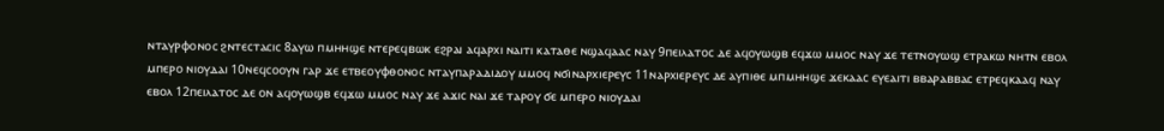ⲛⲧⲁⲩⲣⲫⲟⲛⲟⲥ ϩⲛⲧⲉⲥⲧⲁⲥⲓⲥ 8ⲁⲩⲱ ⲡⲙⲏⲏϣⲉ ⲛⲧⲉⲣⲉϥⲃⲱⲕ ⲉϩⲣⲁⲓ ⲁϥⲁⲣⲭⲓ ⲛⲁⲓⲧⲓ ⲕⲁⲧⲁⲑⲉ ⲛϣⲁϥⲁⲁⲥ ⲛⲁⲩ 9ⲡⲉⲓⲗⲁⲧⲟⲥ ⲇⲉ ⲁϥⲟⲩⲱϣⲃ ⲉϥϫⲱ ⲙⲙⲟⲥ ⲛⲁⲩ ϫⲉ ⲧⲉⲧⲛⲟⲩⲱϣ ⲉⲧⲣⲁⲕⲱ ⲛⲏⲧⲛ ⲉⲃⲟⲗ ⲙⲡⲉⲣⲟ ⲛⲓⲟⲩⲇⲁⲓ 10ⲛⲉϥⲥⲟⲟⲩⲛ ⲅⲁⲣ ϫⲉ ⲉⲧⲃⲉⲟⲩⲫⲑⲟⲛⲟⲥ ⲛⲧⲁⲩⲡⲁⲣⲁⲇⲓⲇⲟⲩ ⲙⲙⲟϥ ⲛϭⲓⲛⲁⲣⲭⲓⲉⲣⲉⲩⲥ 11ⲛⲁⲣⲭⲓⲉⲣⲉⲩⲥ ⲇⲉ ⲁⲩⲡⲓⲑⲉ ⲙⲡⲙⲏⲏϣⲉ ϫⲉⲕⲁⲁⲥ ⲉⲩⲉⲁⲓⲧⲓ ⲃⲃⲁⲣⲁⲃⲃⲁⲥ ⲉⲧⲣⲉϥⲕⲁⲁϥ ⲛⲁⲩ ⲉⲃⲟⲗ 12ⲡⲉⲓⲗⲁⲧⲟⲥ ⲇⲉ ⲟⲛ ⲁϥⲟⲩⲱϣⲃ ⲉϥϫⲱ ⲙⲙⲟⲥ ⲛⲁⲩ ϫⲉ ⲁϫⲓⲥ ⲛⲁⲓ ϫⲉ ⲧⲁⲣⲟⲩ ϭⲉ ⲙⲡⲉⲣⲟ ⲛⲓⲟⲩⲇⲁⲓ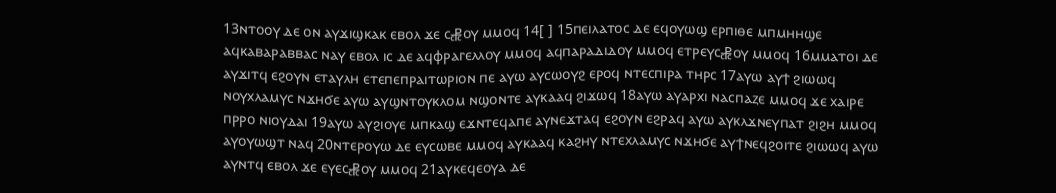13ⲛⲧⲟⲟⲩ ⲇⲉ ⲟⲛ ⲁⲩϫⲓϣⲕⲁⲕ ⲉⲃⲟⲗ ϫⲉ ⲥ⳧ⲟⲩ ⲙⲙⲟϥ 14[ ] 15ⲡⲉⲓⲗⲁⲧⲟⲥ ⲇⲉ ⲉϥⲟⲩⲱϣ ⲉⲣⲡⲓⲑⲉ ⲙⲡⲙⲏⲏϣⲉ ⲁϥⲕⲁⲃⲁⲣⲁⲃⲃⲁⲥ ⲛⲁⲩ ⲉⲃⲟⲗ ⲓⲥ ⲇⲉ ⲁϥⲫⲣⲁⲅⲉⲗⲗⲟⲩ ⲙⲙⲟϥ ⲁϥⲡⲁⲣⲁⲇⲓⲇⲟⲩ ⲙⲙⲟϥ ⲉⲧⲣⲉⲩⲥ⳧ⲟⲩ ⲙⲙⲟϥ 16ⲙⲙⲁⲧⲟⲓ ⲇⲉ ⲁⲩϫⲓⲧϥ ⲉϩⲟⲩⲛ ⲉⲧⲁⲩⲗⲏ ⲉⲧⲉⲡⲉⲡⲣⲁⲓⲧⲱⲣⲓⲟⲛ ⲡⲉ ⲁⲩⲱ ⲁⲩⲥⲱⲟⲩϩ ⲉⲣⲟϥ ⲛⲧⲉⲥⲡⲓⲣⲁ ⲧⲏⲣⲥ 17ⲁⲩⲱ ⲁⲩϯ ϩⲓⲱⲱϥ ⲛⲟⲩⲭⲗⲁⲙⲩⲥ ⲛϫⲏϭⲉ ⲁⲩⲱ ⲁⲩϣⲛⲧⲟⲩⲕⲗⲟⲙ ⲛϣⲟⲛⲧⲉ ⲁⲩⲕⲁⲁϥ ϩⲓϫⲱϥ 18ⲁⲩⲱ ⲁⲩⲁⲣⲭⲓ ⲛⲁⲥⲡⲁⲍⲉ ⲙⲙⲟϥ ϫⲉ ⲭⲁⲓⲣⲉ ⲡⲣⲣⲟ ⲛⲓⲟⲩⲇⲁⲓ 19ⲁⲩⲱ ⲁⲩϩⲓⲟⲩⲉ ⲙⲡⲕⲁϣ ⲉϫⲛⲧⲉϥⲁⲡⲉ ⲁⲩⲛⲉϫⲧⲁϥ ⲉϩⲟⲩⲛ ⲉϩⲣⲁϥ ⲁⲩⲱ ⲁⲩⲕⲗϫⲛⲉⲩⲡⲁⲧ ϩⲓϩⲏ ⲙⲙⲟϥ ⲁⲩⲟⲩⲱϣⲧ ⲛⲁϥ 20ⲛⲧⲉⲣⲟⲩⲱ ⲇⲉ ⲉⲩⲥⲱⲃⲉ ⲙⲙⲟϥ ⲁⲩⲕⲁⲁϥ ⲕⲁϩⲏⲩ ⲛⲧⲉⲭⲗⲁⲙⲩⲥ ⲛϫⲏϭⲉ ⲁⲩϯⲛⲉϥϩⲟⲓⲧⲉ ϩⲓⲱⲱϥ ⲁⲩⲱ ⲁⲩⲛⲧϥ ⲉⲃⲟⲗ ϫⲉ ⲉⲩⲉⲥ⳧ⲟⲩ ⲙⲙⲟϥ 21ⲁⲩⲕⲉϥⲉⲟⲩⲁ ⲇⲉ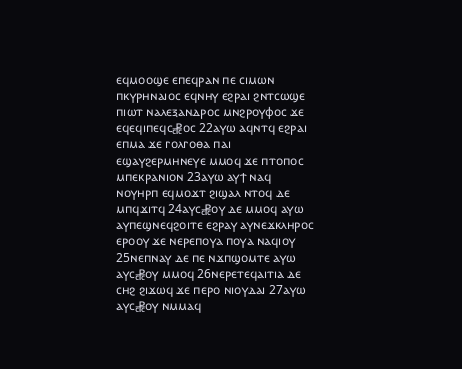ⲉϥⲙⲟⲟϣⲉ ⲉⲡⲉϥⲣⲁⲛ ⲡⲉ ⲥⲓⲙⲱⲛ ⲡⲕⲩⲣⲏⲛⲁⲓⲟⲥ ⲉϥⲛⲏⲩ ⲉϩⲣⲁⲓ ϩⲛⲧⲥⲱϣⲉ ⲡⲓⲱⲧ ⲛⲁⲗⲉⲝⲁⲛⲇⲣⲟⲥ ⲙⲛϩⲣⲟⲩⲫⲟⲥ ϫⲉ ⲉϥⲉϥⲓⲡⲉϥⲥ⳧ⲟⲥ 22ⲁⲩⲱ ⲁϥⲛⲧϥ ⲉϩⲣⲁⲓ ⲉⲡⲙⲁ ϫⲉ ⲅⲟⲗⲅⲟⲑⲁ ⲡⲁⲓ ⲉϣⲁⲩϩⲉⲣⲙⲏⲛⲉⲩⲉ ⲙⲙⲟϥ ϫⲉ ⲡⲧⲟⲡⲟⲥ ⲙⲡⲉⲕⲣⲁⲛⲓⲟⲛ 23ⲁⲩⲱ ⲁⲩϯ ⲛⲁϥ ⲛⲟⲩⲏⲣⲡ ⲉϥⲙⲟϫⲧ ϩⲓϣⲁⲗ ⲛⲧⲟϥ ⲇⲉ ⲙⲡϥϫⲓⲧϥ 24ⲁⲩⲥ⳧ⲟⲩ ⲇⲉ ⲙⲙⲟϥ ⲁⲩⲱ ⲁⲩⲡⲉϣⲛⲉϥϩⲟⲓⲧⲉ ⲉϩⲣⲁⲩ ⲁⲩⲛⲉϫⲕⲗⲏⲣⲟⲥ ⲉⲣⲟⲟⲩ ϫⲉ ⲛⲉⲣⲉⲡⲟⲩⲁ ⲡⲟⲩⲁ ⲛⲁϥⲓⲟⲩ 25ⲛⲉⲡⲛⲁⲩ ⲇⲉ ⲡⲉ ⲛϫⲡϣⲟⲙⲧⲉ ⲁⲩⲱ ⲁⲩⲥ⳧ⲟⲩ ⲙⲙⲟϥ 26ⲛⲉⲣⲉⲧⲉϥⲁⲓⲧⲓⲁ ⲇⲉ ⲥⲏϩ ϩⲓϫⲱϥ ϫⲉ ⲡⲉⲣⲟ ⲛⲓⲟⲩⲇⲁⲓ 27ⲁⲩⲱ ⲁⲩⲥ⳧ⲟⲩ ⲛⲙⲙⲁϥ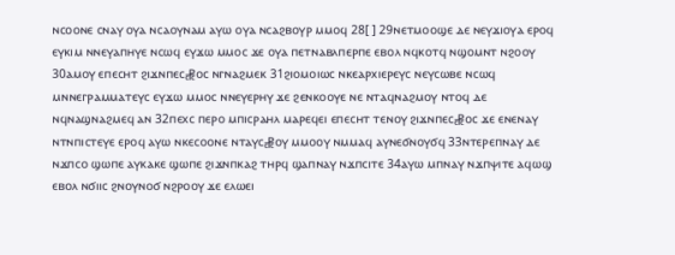ⲛⲥⲟⲟⲛⲉ ⲥⲛⲁⲩ ⲟⲩⲁ ⲛⲥⲁⲟⲩⲛⲁⲙ ⲁⲩⲱ ⲟⲩⲁ ⲛⲥⲁϩⲃⲟⲩⲣ ⲙⲙⲟϥ 28[ ] 29ⲛⲉⲧⲙⲟⲟϣⲉ ⲇⲉ ⲛⲉⲩϫⲓⲟⲩⲁ ⲉⲣⲟϥ ⲉⲩⲕⲓⲙ ⲛⲛⲉⲩⲁⲡⲏⲩⲉ ⲛⲥⲱϥ ⲉⲩϫⲱ ⲙⲙⲟⲥ ϫⲉ ⲟⲩⲁ ⲡⲉⲧⲛⲁⲃⲗⲡⲉⲣⲡⲉ ⲉⲃⲟⲗ ⲛϥⲕⲟⲧϥ ⲛϣⲟⲙⲛⲧ ⲛϩⲟⲟⲩ 30ⲁⲙⲟⲩ ⲉⲡⲉⲥⲏⲧ ϩⲓϫⲛⲡⲉⲥ⳧ⲟⲥ ⲛⲅⲛⲁϩⲙⲉⲕ 31ϩⲓⲟⲙⲟⲓⲱⲥ ⲛⲕⲉⲁⲣⲭⲓⲉⲣⲉⲩⲥ ⲛⲉⲩⲥⲱⲃⲉ ⲛⲥⲱϥ ⲙⲛⲛⲉⲅⲣⲁⲙⲙⲁⲧⲉⲩⲥ ⲉⲩϫⲱ ⲙⲙⲟⲥ ⲛⲛⲉⲩⲉⲣⲏⲩ ϫⲉ ϩⲉⲛⲕⲟⲟⲩⲉ ⲛⲉ ⲛⲧⲁϥⲛⲁϩⲙⲟⲩ ⲛⲧⲟϥ ⲇⲉ ⲛϥⲛⲁϣⲛⲁϩⲙⲉϥ ⲁⲛ 32ⲡⲉⲭⲥ ⲡⲉⲣⲟ ⲙⲡⲓⲥⲣⲁⲏⲗ ⲙⲁⲣⲉϥⲉⲓ ⲉⲡⲉⲥⲏⲧ ⲧⲉⲛⲟⲩ ϩⲓϫⲛⲡⲉⲥ⳧ⲟⲥ ϫⲉ ⲉⲛⲉⲛⲁⲩ ⲛⲧⲛⲡⲓⲥⲧⲉⲩⲉ ⲉⲣⲟϥ ⲁⲩⲱ ⲛⲕⲉⲥⲟⲟⲛⲉ ⲛⲧⲁⲩⲥ⳧ⲟⲩ ⲙⲙⲟⲟⲩ ⲛⲙⲙⲁϥ ⲁⲩⲛⲉϭⲛⲟⲩϭϥ 33ⲛⲧⲉⲣⲉⲡⲛⲁⲩ ⲇⲉ ⲛϫⲡⲥⲟ ϣⲱⲡⲉ ⲁⲩⲕⲁⲕⲉ ϣⲱⲡⲉ ϩⲓϫⲛⲡⲕⲁϩ ⲧⲏⲣϥ ϣⲁⲡⲛⲁⲩ ⲛϫⲡⲥⲓⲧⲉ 34ⲁⲩⲱ ⲙⲡⲛⲁⲩ ⲛϫⲡⲯⲓⲧⲉ ⲁϥⲱϣ ⲉⲃⲟⲗ ⲛϭⲓⲓⲥ ϩⲛⲟⲩⲛⲟϭ ⲛϩⲣⲟⲟⲩ ϫⲉ ⲉⲗⲱⲉⲓ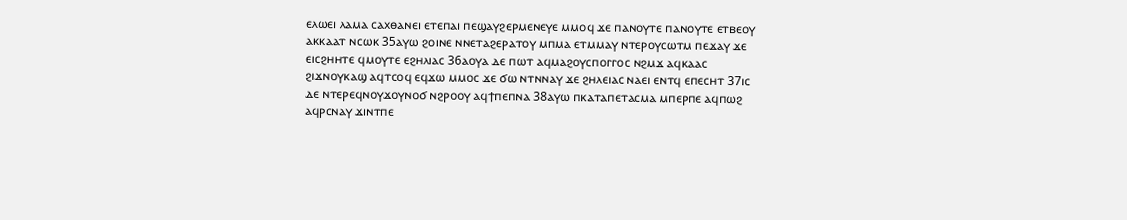ⲉⲗⲱⲉⲓ ⲗⲁⲙⲁ ⲥⲁⲭⲑⲁⲛⲉⲓ ⲉⲧⲉⲡⲁⲓ ⲡⲉϣⲁⲩϩⲉⲣⲙⲉⲛⲉⲩⲉ ⲙⲙⲟϥ ϫⲉ ⲡⲁⲛⲟⲩⲧⲉ ⲡⲁⲛⲟⲩⲧⲉ ⲉⲧⲃⲉⲟⲩ ⲁⲕⲕⲁⲁⲧ ⲛⲥⲱⲕ 35ⲁⲩⲱ ϩⲟⲓⲛⲉ ⲛⲛⲉⲧⲁϩⲉⲣⲁⲧⲟⲩ ⲙⲡⲙⲁ ⲉⲧⲙⲙⲁⲩ ⲛⲧⲉⲣⲟⲩⲥⲱⲧⲙ ⲡⲉϫⲁⲩ ϫⲉ ⲉⲓⲥϩⲏⲏⲧⲉ ϥⲙⲟⲩⲧⲉ ⲉϩⲏⲗⲓⲁⲥ 36ⲁⲟⲩⲁ ⲇⲉ ⲡⲱⲧ ⲁϥⲙⲁϩⲟⲩⲥⲡⲟⲅⲅⲟⲥ ⲛϩⲙϫ ⲁϥⲕⲁⲁⲥ ϩⲓϫⲛⲟⲩⲕⲁϣ ⲁϥⲧⲥⲟϥ ⲉϥϫⲱ ⲙⲙⲟⲥ ϫⲉ ϭⲱ ⲛⲧⲛⲛⲁⲩ ϫⲉ ϩⲏⲗⲉⲓⲁⲥ ⲛⲁⲉⲓ ⲉⲛⲧϥ ⲉⲡⲉⲥⲏⲧ 37ⲓⲥ ⲇⲉ ⲛⲧⲉⲣⲉϥⲛⲟⲩϫⲟⲩⲛⲟϭ ⲛϩⲣⲟⲟⲩ ⲁϥϯⲡⲉⲡⲛⲁ 38ⲁⲩⲱ ⲡⲕⲁⲧⲁⲡⲉⲧⲁⲥⲙⲁ ⲙⲡⲉⲣⲡⲉ ⲁϥⲡⲱϩ ⲁϥⲣⲥⲛⲁⲩ ϫⲓⲛⲧⲡⲉ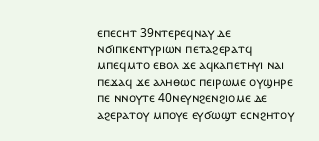ⲉⲡⲉⲥⲏⲧ 39ⲛⲧⲉⲣⲉϥⲛⲁⲩ ⲇⲉ ⲛϭⲓⲡⲕⲉⲛⲧⲩⲣⲓⲱⲛ ⲡⲉⲧⲁϩⲉⲣⲁⲧϥ ⲙⲡⲉϥⲙⲧⲟ ⲉⲃⲟⲗ ϫⲉ ⲁϥⲕⲁⲡⲉⲧⲏⲩⲓ ⲛⲁⲓ ⲡⲉϫⲁϥ ϫⲉ ⲁⲗⲏⲑⲱⲥ ⲡⲉⲓⲣⲱⲙⲉ ⲟⲩϣⲏⲣⲉ ⲡⲉ ⲛⲛⲟⲩⲧⲉ 40ⲛⲉⲩⲛϩⲉⲛϩⲓⲟⲙⲉ ⲇⲉ ⲁϩⲉⲣⲁⲧⲟⲩ ⲙⲡⲟⲩⲉ ⲉⲩϭⲱϣⲧ ⲉⲥⲛϩⲏⲧⲟⲩ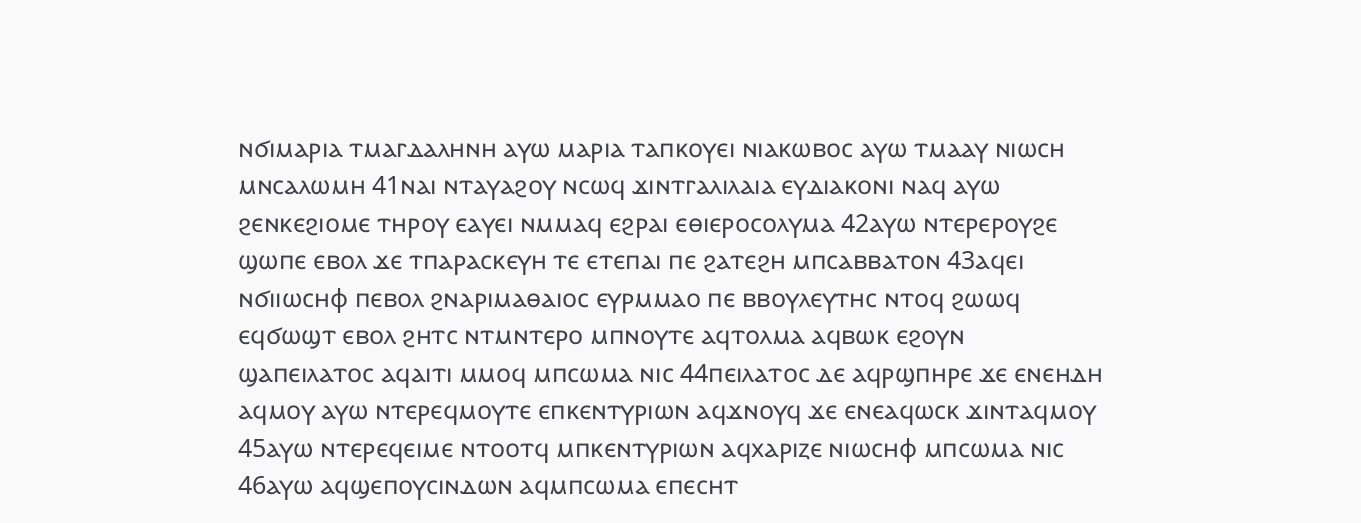ⲛϭⲓⲙⲁⲣⲓⲁ ⲧⲙⲁⲅⲇⲁⲗⲏⲛⲏ ⲁⲩⲱ ⲙⲁⲣⲓⲁ ⲧⲁⲡⲕⲟⲩⲉⲓ ⲛⲓⲁⲕⲱⲃⲟⲥ ⲁⲩⲱ ⲧⲙⲁⲁⲩ ⲛⲓⲱⲥⲏ ⲙⲛⲥⲁⲗⲱⲙⲏ 41ⲛⲁⲓ ⲛⲧⲁⲩⲁϩⲟⲩ ⲛⲥⲱϥ ϫⲓⲛⲧⲅⲁⲗⲓⲗⲁⲓⲁ ⲉⲩⲇⲓⲁⲕⲟⲛⲓ ⲛⲁϥ ⲁⲩⲱ ϩⲉⲛⲕⲉϩⲓⲟⲙⲉ ⲧⲏⲣⲟⲩ ⲉⲁⲩⲉⲓ ⲛⲙⲙⲁϥ ⲉϩⲣⲁⲓ ⲉⲑⲓⲉⲣⲟⲥⲟⲗⲩⲙⲁ 42ⲁⲩⲱ ⲛⲧⲉⲣⲉⲣⲟⲩϩⲉ ϣⲱⲡⲉ ⲉⲃⲟⲗ ϫⲉ ⲧⲡⲁⲣⲁⲥⲕⲉⲩⲏ ⲧⲉ ⲉⲧⲉⲡⲁⲓ ⲡⲉ ϩⲁⲧⲉϩⲏ ⲙⲡⲥⲁⲃⲃⲁⲧⲟⲛ 43ⲁϥⲉⲓ ⲛϭⲓⲓⲱⲥⲏⲫ ⲡⲉⲃⲟⲗ ϩⲛⲁⲣⲓⲙⲁⲑⲁⲓⲟⲥ ⲉⲩⲣⲙⲙⲁⲟ ⲡⲉ ⲃⲃⲟⲩⲗⲉⲩⲧⲏⲥ ⲛⲧⲟϥ ϩⲱⲱϥ ⲉϥϭⲱϣⲧ ⲉⲃⲟⲗ ϩⲏⲧⲥ ⲛⲧⲙⲛⲧⲉⲣⲟ ⲙⲡⲛⲟⲩⲧⲉ ⲁϥⲧⲟⲗⲙⲁ ⲁϥⲃⲱⲕ ⲉϩⲟⲩⲛ ϣⲁⲡⲉⲓⲗⲁⲧⲟⲥ ⲁϥⲁⲓⲧⲓ ⲙⲙⲟϥ ⲙⲡⲥⲱⲙⲁ ⲛⲓⲥ 44ⲡⲉⲓⲗⲁⲧⲟⲥ ⲇⲉ ⲁϥⲣϣⲡⲏⲣⲉ ϫⲉ ⲉⲛⲉⲏⲇⲏ ⲁϥⲙⲟⲩ ⲁⲩⲱ ⲛⲧⲉⲣⲉϥⲙⲟⲩⲧⲉ ⲉⲡⲕⲉⲛⲧⲩⲣⲓⲱⲛ ⲁϥϫⲛⲟⲩϥ ϫⲉ ⲉⲛⲉⲁϥⲱⲥⲕ ϫⲓⲛⲧⲁϥⲙⲟⲩ 45ⲁⲩⲱ ⲛⲧⲉⲣⲉϥⲉⲓⲙⲉ ⲛⲧⲟⲟⲧϥ ⲙⲡⲕⲉⲛⲧⲩⲣⲓⲱⲛ ⲁϥⲭⲁⲣⲓⲍⲉ ⲛⲓⲱⲥⲏⲫ ⲙⲡⲥⲱⲙⲁ ⲛⲓⲥ 46ⲁⲩⲱ ⲁϥϣⲉⲡⲟⲩⲥⲓⲛⲇⲱⲛ ⲁϥⲙⲡⲥⲱⲙⲁ ⲉⲡⲉⲥⲏⲧ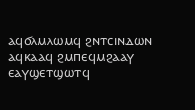ⲁϥϭⲗⲙⲗⲱⲙϥ ϩⲛⲧⲥⲓⲛⲇⲱⲛ ⲁϥⲕⲁⲁϥ ϩⲙⲡⲉϥⲙϩⲁⲁⲩ ⲉⲁⲩϣⲉⲧϣⲱⲧϥ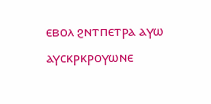ⲉⲃⲟⲗ ϩⲛⲧⲡⲉⲧⲣⲁ ⲁⲩⲱ ⲁⲩⲥⲕⲣⲕⲣⲟⲩⲱⲛⲉ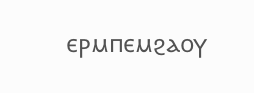ⲉⲣⲙⲡⲉⲙϩⲁⲟⲩ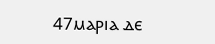47ⲙⲁⲣⲓⲁ ⲇⲉ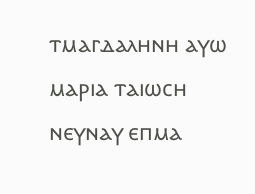ⲧⲙⲁⲅⲇⲁⲗⲏⲛⲏ ⲁⲩⲱ ⲙⲁⲣⲓⲁ ⲧⲁⲓⲱⲥⲏ ⲛⲉⲩⲛⲁⲩ ⲉⲡⲙⲁ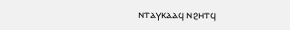ⲛⲧⲁⲩⲕⲁⲁϥ ⲛϩⲏⲧϥ